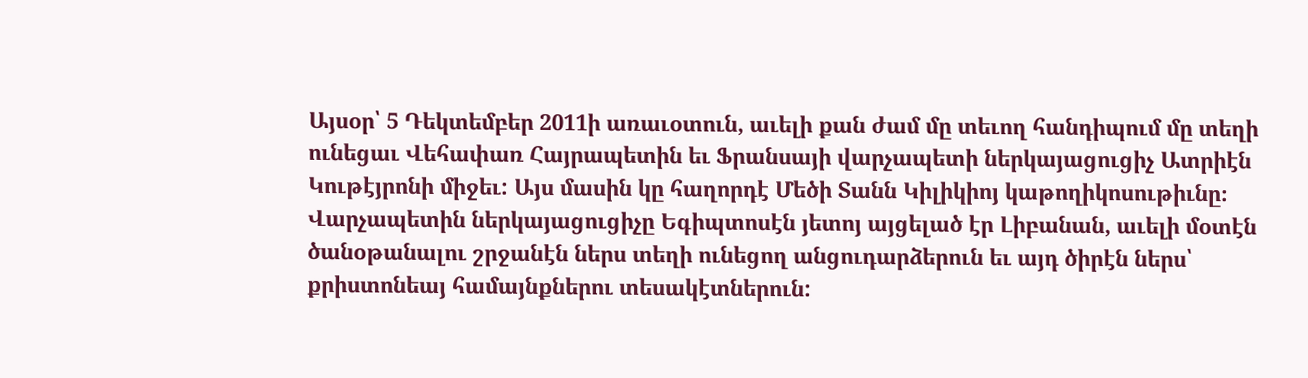Այսօր՝ 5 Դեկտեմբեր 2011ի առաւօտուն, աւելի քան ժամ մը տեւող հանդիպում մը տեղի ունեցաւ Վեհափառ Հայրապետին եւ Ֆրանսայի վարչապետի ներկայացուցիչ Ատրիէն Կութէյրոնի միջեւ: Այս մասին կը հաղորդէ Մեծի Տանն Կիլիկիոյ կաթողիկոսութիւնը։
Վարչապետին ներկայացուցիչը Եգիպտոսէն յետոյ այցելած էր Լիբանան, աւելի մօտէն ծանօթանալու շրջանէն ներս տեղի ունեցող անցուդարձերուն եւ այդ ծիրէն ներս՝ քրիստոնեայ համայնքներու տեսակէտներուն: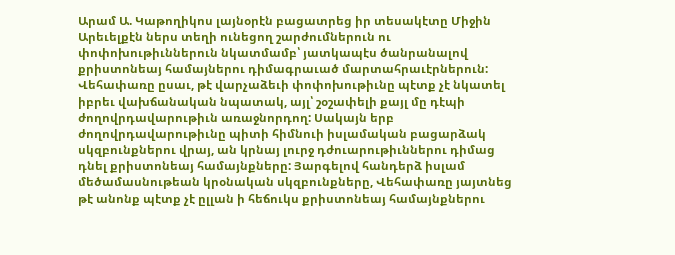Արամ Ա. Կաթողիկոս լայնօրէն բացատրեց իր տեսակէտը Միջին Արեւելքէն ներս տեղի ունեցող շարժումներուն ու փոփոխութիւններուն նկատմամբ՝ յատկապէս ծանրանալով քրիստոնեայ համայներու դիմագրաւած մարտահրաւէրներուն: Վեհափառը ըսաւ, թէ վարչաձեւի փոփոխութիւնը պէտք չէ նկատել իբրեւ վախճանական նպատակ, այլ՝ շօշափելի քայլ մը դէպի ժողովրդավարութիւն առաջնորդող: Սակայն երբ ժողովրդավարութիւնը պիտի հիմնուի իսլամական բացարձակ սկզբունքներու վրայ, ան կրնայ լուրջ դժուարութիւններու դիմաց դնել քրիստոնեայ համայնքները: Յարգելով հանդերձ իսլամ մեծամասնութեան կրօնական սկզբունքները, Վեհափառը յայտնեց թէ անոնք պէտք չէ ըլլան ի հեճուկս քրիստոնեայ համայնքներու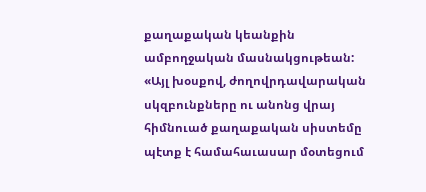քաղաքական կեանքին ամբողջական մասնակցութեան: «Այլ խօսքով, ժողովրդավարական սկզբունքները ու անոնց վրայ հիմնուած քաղաքական սիստեմը պէտք է համահաւասար մօտեցում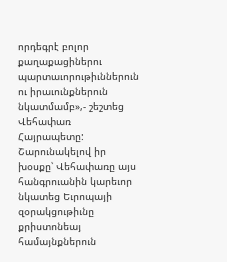որդեգրէ բոլոր քաղաքացիներու պարտաւորութիւններուն ու իրաւունքներուն նկատմամբ»,- շեշտեց Վեհափառ Հայրապետը:
Շարունակելով իր խօսքը՝ Վեհափառը այս հանգրուանին կարեւոր նկատեց Եւրոպայի զօրակցութիւնը քրիստոնեայ համայնքներուն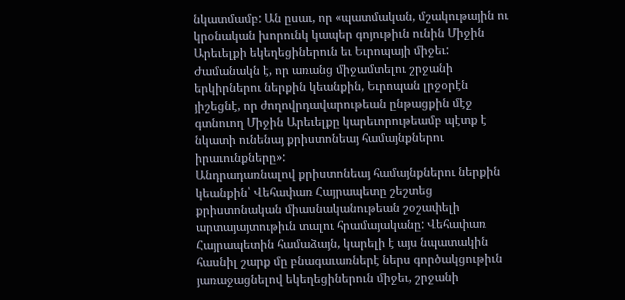նկատմամբ: Ան ըսաւ, որ «պատմական, մշակութային ու կրօնական խորունկ կապեր գոյութիւն ունին Միջին Արեւելքի եկեղեցիներուն եւ Եւրոպայի միջեւ: Ժամանակն է, որ առանց միջամտելու շրջանի երկիրներու ներքին կեանքին, Եւրոպան լրջօրէն յիշեցնէ, որ ժողովրդավարութեան ընթացքին մէջ գտնուող Միջին Արեւելքը կարեւորութեամբ պէտք է նկատի ունենայ քրիստոնեայ համայնքներու իրաւունքները»:
Անդրադառնալով քրիստոնեայ համայնքներու ներքին կեանքին՝ Վեհափառ Հայրապետը շեշտեց քրիստոնական միասնականութեան շօշափելի արտայայտութիւն տալու հրամայականը: Վեհափառ Հայրապետին համաձայն, կարելի է այս նպատակին հասնիլ շարք մը բնագաւառներէ ներս գործակցութիւն յառաջացնելով եկեղեցիներուն միջեւ, շրջանի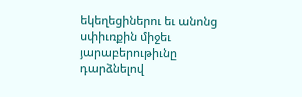եկեղեցիներու եւ անոնց սփիւռքին միջեւ յարաբերութիւնը դարձնելով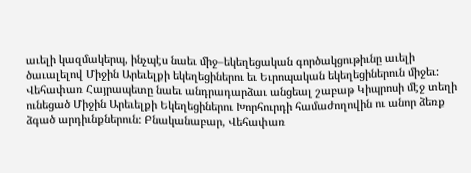աւելի կազմակերպ, ինչպէս նաեւ միջ–եկեղեցական գործակցութիւնը աւելի ծաւալելով Միջին Արեւելքի եկեղեցիներու եւ Եւրոպական եկեղեցիներուն միջեւ:
Վեհափառ Հայրապետը նաեւ անդրադարձաւ անցեալ շաբաթ Կիպրոսի մէջ տեղի ունեցած Միջին Արեւելքի Եկեղեցիներու Խորհուրդի համաժողովին ու անոր ձեռք ձգած արդիւնքներուն: Բնականաբար, Վեհափառ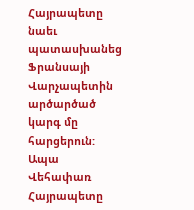Հայրապետը նաեւ պատասխանեց Ֆրանսայի Վարչապետին արծարծած կարգ մը հարցերուն:
Ապա Վեհափառ Հայրապետը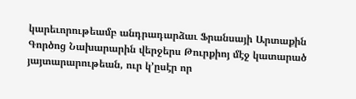կարեւորութեամբ անդրադարձաւ Ֆրանսայի Արտաքին Գործոց Նախարարին վերջերս Թուրքիոյ մէջ կատարած յայտարարութեան, ուր կ’ըսէր որ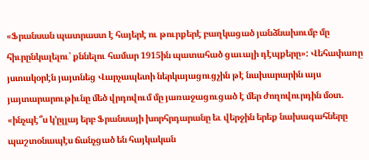«Ֆրանսան պատրաստ է հայերէ ու թուրքերէ բաղկացած յանձնախումբ մը հիւրընկալելու՝ քննելու համար 1915ին պատահած ցաւալի դէպքերը»: Վեհափառը յստակօրէն յայտնեց Վարչապետի ներկայացուցչին թէ նախարարին այս յայտարարութիւնը մեծ վրդովում մը յառաջացուցած է մեր ժողովուրդին մօտ. «ինչպէ՞ս կ’ըլլայ երբ Ֆրանսայի խորհրդարանը եւ վերջին երեք նախագահները պաշտօնապէս ճանչցած են հայկական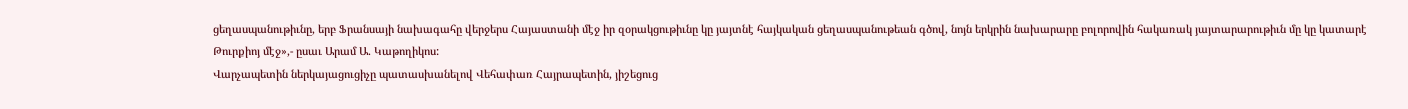ցեղասպանութիւնը, երբ Ֆրանսայի նախագահը վերջերս Հայաստանի մէջ իր զօրակցութիւնը կը յայտնէ հայկական ցեղասպանութեան գծով, նոյն երկրին նախարարը բոլորովին հակառակ յայտարարութիւն մը կը կատարէ Թուրքիոյ մէջ»,- ըսաւ Արամ Ա. Կաթողիկոս:
Վարչապետին ներկայացուցիչը պատասխանելով Վեհափառ Հայրապետին, յիշեցուց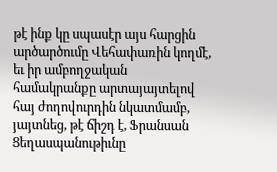թէ ինք կը սպասէր այս հարցին արծարծումը Վեհափառին կողմէ, եւ իր ամբողջական համակրանքը արտայայտելով հայ ժողովուրդին նկատմամբ, յայտնեց, թէ ճիշդ է, Ֆրանսան Ցեղասպանութիւնը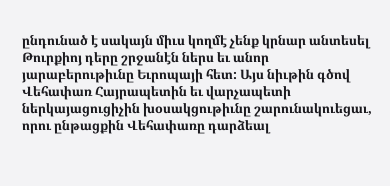ընդունած է սակայն միւս կողմէ չենք կրնար անտեսել Թուրքիոյ դերը շրջանէն ներս եւ անոր յարաբերութիւնը Եւրոպայի հետ: Այս նիւթին գծով Վեհափառ Հայրապետին եւ վարչապետի ներկայացուցիչին խօսակցութիւնը շարունակուեցաւ, որու ընթացքին Վեհափառը դարձեալ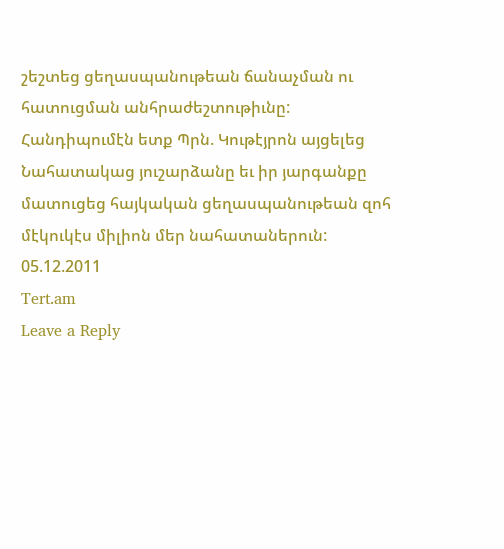շեշտեց ցեղասպանութեան ճանաչման ու հատուցման անհրաժեշտութիւնը:
Հանդիպումէն ետք Պրն. Կութէյրոն այցելեց Նահատակաց յուշարձանը եւ իր յարգանքը մատուցեց հայկական ցեղասպանութեան զոհ մէկուկէս միլիոն մեր նահատաներուն:
05.12.2011
Tert.am
Leave a Reply